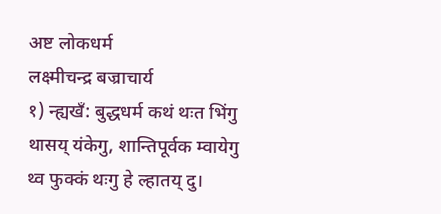अष्ट लोकधर्म
लक्ष्मीचन्द्र बज्राचार्य
१) न्ह्यखँ: बुद्धधर्म कथं थःत भिंगु थासय् यंकेगु, शान्तिपूर्वक म्वायेगु थ्व फुक्कं थःगु हे ल्हातय् दु।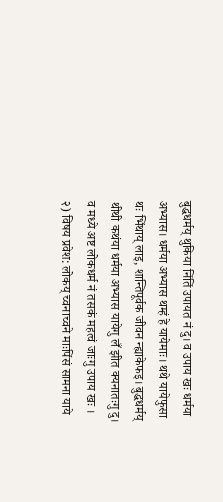बुद्धधर्मय् थुकिया निंतिं उपायत नं दु। व उपाय खः धर्मया अभ्यास। धर्मया अभ्यास थम्हं हे यायेमाः। थथे यायेफुसा थः भिंथाय् लाइ, शान्तिपूर्वक जीवन न्ह्याकेफइ। बुद्धधर्मय् थीथी कथंया धर्मया अभ्यास यायेगु लँ झीत क्यनातःगु दु। व मध्ये अष्ट लोकधर्म नं तसकं महत्वं जाःगु उपाय खः ।
२) विषय प्रवेश: लोकय् च्वनाच्वने माःपिंसं सामना याये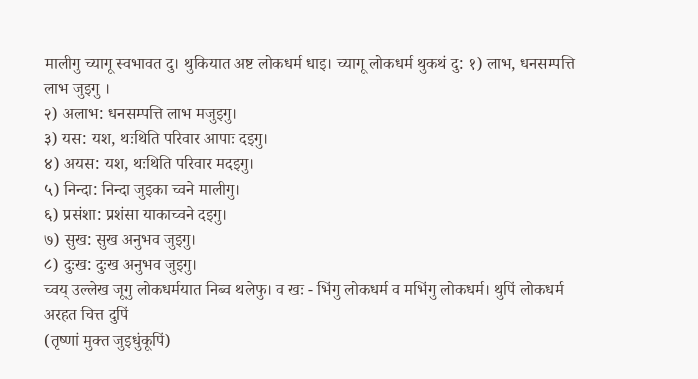मालीगु च्यागू स्वभावत दु। थुकियात अष्ट लोकधर्म धाइ। च्यागू लोकधर्म थुकथं दु: १) लाभ, धनसम्पत्ति लाभ जुइगु ।
२) अलाभ: धनसम्पत्ति लाभ मजुइगु।
३) यस: यश, थःथिति परिवार आपाः दइगु।
४) अयस: यश, थःथिति परिवार मदइगु।
५) निन्दा: निन्दा जुइका च्वने मालीगु।
६) प्रसंशा: प्रशंसा याकाच्वने दइगु।
७) सुख: सुख अनुभव जुइगु।
८) दुःख: दुःख अनुभव जुइगु।
च्वय् उल्लेख जूगु लोकधर्मयात निब्व थलेफु। व खः - भिंगु लोकधर्म व मभिंगु लोकधर्म। थुपिं लोकधर्म अरहत चित्त दुपिं
(तृष्णां मुक्त जुइधुंकूपिं)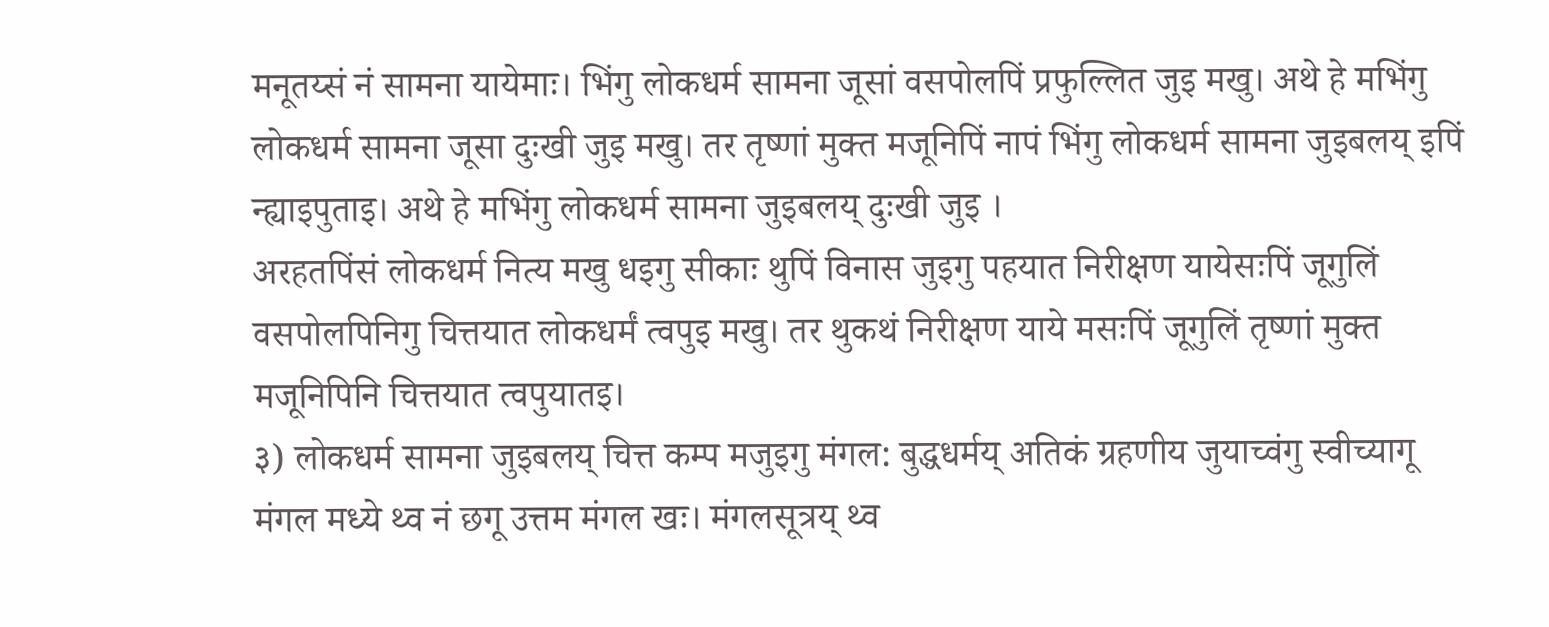मनूतय्सं नं सामना यायेमाः। भिंगु लोकधर्म सामना जूसां वसपोलपिं प्रफुल्लित जुइ मखु। अथे हे मभिंगु लोकधर्म सामना जूसा दुःखी जुइ मखु। तर तृष्णां मुक्त मजूनिपिं नापं भिंगु लोकधर्म सामना जुइबलय् इपिं न्ह्याइपुताइ। अथे हे मभिंगु लोकधर्म सामना जुइबलय् दुःखी जुइ ।
अरहतपिंसं लोकधर्म नित्य मखु धइगु सीकाः थुपिं विनास जुइगु पहयात निरीक्षण यायेसःपिं जूगुलिं वसपोलपिनिगु चित्तयात लोकधर्मं त्वपुइ मखु। तर थुकथं निरीक्षण याये मसःपिं जूगुलिं तृष्णां मुक्त मजूनिपिनि चित्तयात त्वपुयातइ।
३) लोकधर्म सामना जुइबलय् चित्त कम्प मजुइगु मंगल: बुद्धधर्मय् अतिकं ग्रहणीय जुयाच्वंगु स्वीच्यागू मंगल मध्ये थ्व नं छगू उत्तम मंगल खः। मंगलसूत्रय् थ्व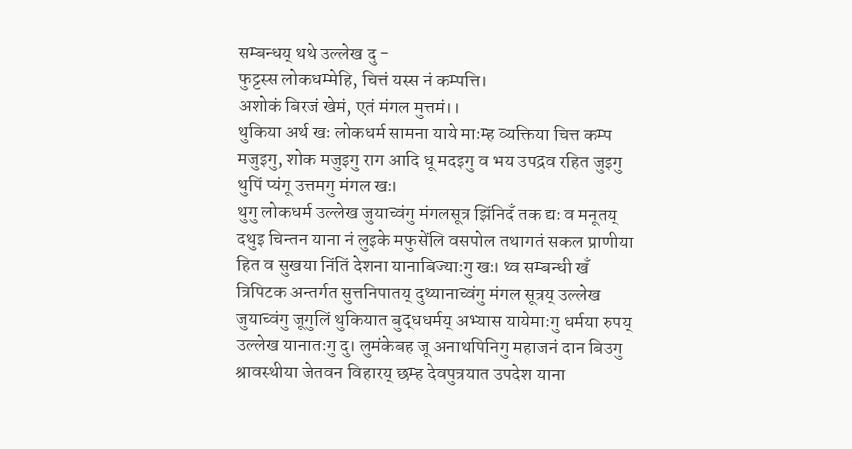सम्बन्धय् थथे उल्लेख दु -
फुट्टस्स लोकधम्मेहि, चित्तं यस्स नं कम्पत्ति।
अशोकं बिरजं खेमं, एतं मंगल मुत्तमं।।
थुकिया अर्थ खः लोकधर्म सामना याये माःम्ह व्यक्तिया चित्त कम्प मजुइगु, शोक मजुइगु राग आदि धू मदइगु व भय उपद्रव रहित जुइगु थुपिं प्यंगू उत्तमगु मंगल खः।
थुगु लोकधर्म उल्लेख जुयाच्वंगु मंगलसूत्र झिंनिदँ तक द्यः व मनूतय् दथुइ चिन्तन याना नं लुइके मफुसेंलि वसपोल तथागतं सकल प्राणीया हित व सुखया निंतिं देशना यानाबिज्याःगु खः। थ्व सम्बन्धी खँ त्रिपिटक अन्तर्गत सुत्तनिपातय् दुथ्यानाच्वंगु मंगल सूत्रय् उल्लेख जुयाच्वंगु जूगुलिं थुकियात बुद्धधर्मय् अभ्यास यायेमाःगु धर्मया रुपय् उल्लेख यानातःगु दु। लुमंकेबह जू अनाथपिनिगु महाजनं दान बिउगु श्रावस्थीया जेतवन विहारय् छम्ह देवपुत्रयात उपदेश याना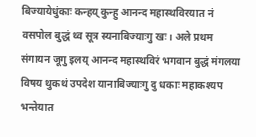बिज्यायेधुंकाः कन्हय् कुन्हु आनन्द महास्थविरयात नं वसपोल बुद्धं थ्व सूत्र स्यनाबिज्याःगु खः। अले प्रथम संगायन जूगु इलय् आनन्द महास्थविरं भगवान बुद्धं मंगलया विषय थुकथं उपदेश यानाबिज्याःगु दु धकाः महाकश्यप भन्तेयात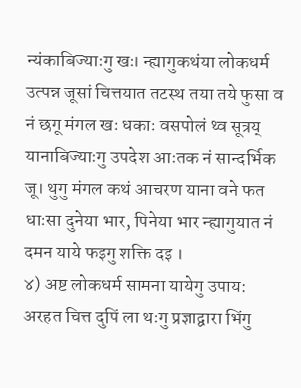न्यंकाबिज्याःगु खः। न्ह्यागुकथंया लोकधर्म उत्पन्न जूसां चित्तयात तटस्थ तया तये फुसा व नं छगू मंगल खः धकाः वसपोलं थ्व सूत्रय् यानाबिज्याःगु उपदेश आःतक नं सान्दर्भिक जू। थुगु मंगल कथं आचरण याना वने फत धाःसा दुनेया भार, पिनेया भार न्ह्यागुयात नं दमन याये फइगु शक्ति दइ ।
४) अष्ट लोकधर्म सामना यायेगु उपाय: अरहत चित्त दुपिं ला थःगु प्रज्ञाद्वारा भिंगु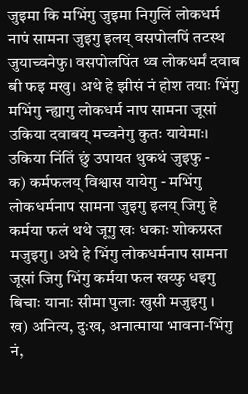जुइमा कि मभिंगु जुइमा निगुलिं लोकधर्म नापं सामना जुइगु इलय् वसपोलपिं तटस्थ जुयाच्वनेफु। वसपोलपिंत थ्व लोकधर्मं दवाब बी फइ मखु। अथे हे झीसं नं होश तयाः भिंगु मभिंगु न्ह्यागु लोकधर्म नाप सामना जूसां उकिया दवाबय् मच्वनेगु कुतः यायेमाः। उकिया निंतिं छुं उपायत थुकथं जुइफु -
क) कर्मफलय् विश्वास यायेगु - मभिंगु लोकधर्मनाप सामना जुइगु इलय् जिगु हे कर्मया फलं थथे जूगु खः धकाः शोकग्रस्त मजुइगु। अथे हे भिंगु लोकधर्मनाप सामना जूसां जिगु भिंगु कर्मया फल खय्फु धइगु बिचाः यानाः सीमा पुलाः खुसी मजुइगु ।
ख) अनित्य, दुःख, अनात्माया भावना-भिंगु नं,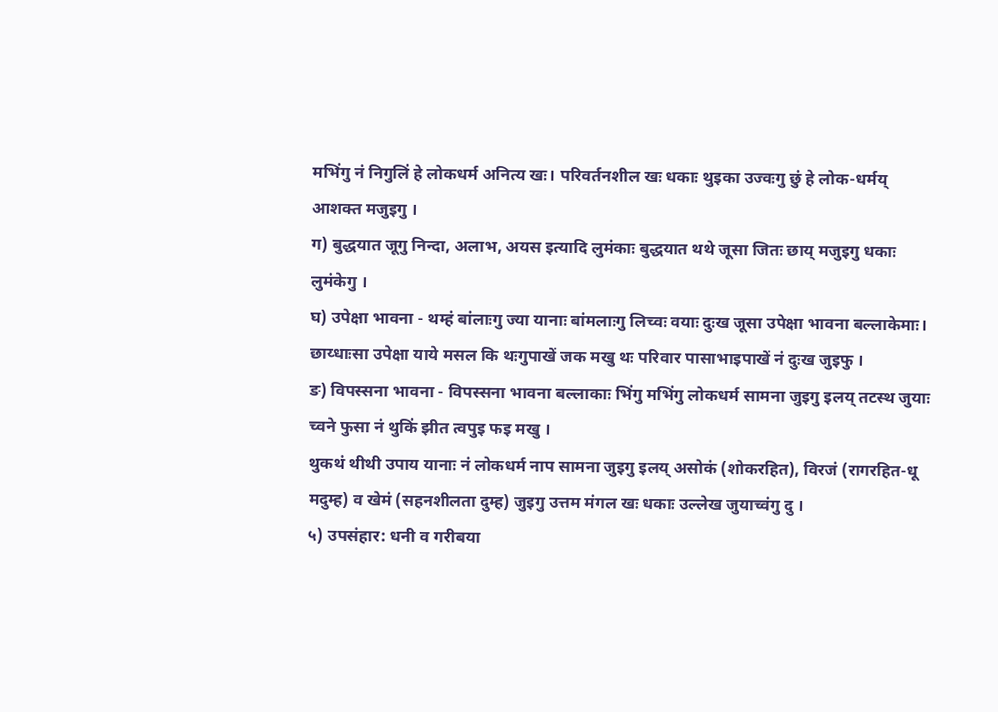मभिंगु नं निगुलिं हे लोकधर्म अनित्य खः। परिवर्तनशील खः धकाः थुइका उज्वःगु छुं हे लोक-धर्मय् आशक्त मजुइगु ।
ग) बुद्धयात जूगु निन्दा, अलाभ, अयस इत्यादि लुमंकाः बुद्धयात थथे जूसा जितः छाय् मजुइगु धकाः लुमंकेगु ।
घ) उपेक्षा भावना - थम्हं बांलाःगु ज्या यानाः बांमलाःगु लिच्वः वयाः दुःख जूसा उपेक्षा भावना बल्लाकेमाः। छाय्धाःसा उपेक्षा याये मसल कि थःगुपाखें जक मखु थः परिवार पासाभाइपाखें नं दुःख जुइफु ।
ङ) विपस्सना भावना - विपस्सना भावना बल्लाकाः भिंगु मभिंगु लोकधर्म सामना जुइगु इलय् तटस्थ जुयाः च्वने फुसा नं थुकिं झीत त्वपुइ फइ मखु ।
थुकथं थीथी उपाय यानाः नं लोकधर्म नाप सामना जुइगु इलय् असोकं (शोकरहित), विरजं (रागरहित-धू मदुम्ह) व खेमं (सहनशीलता दुम्ह) जुइगु उत्तम मंगल खः धकाः उल्लेख जुयाच्वंगु दु ।
५) उपसंहार: धनी व गरीबया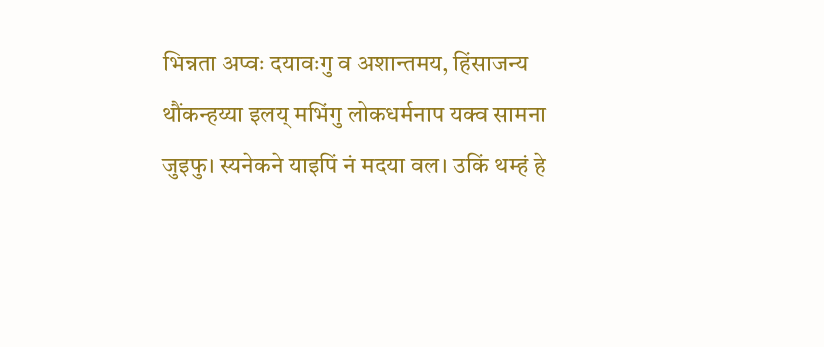भिन्नता अप्वः दयावःगु व अशान्तमय, हिंसाजन्य थौंकन्हय्या इलय् मभिंगु लोकधर्मनाप यक्व सामना जुइफु। स्यनेकने याइपिं नं मदया वल। उकिं थम्हं हे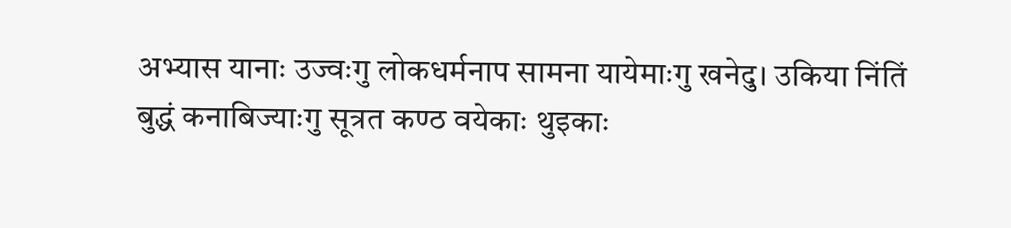अभ्यास यानाः उज्वःगु लोकधर्मनाप सामना यायेमाःगु खनेदु। उकिया निंतिं बुद्धं कनाबिज्याःगु सूत्रत कण्ठ वयेकाः थुइकाः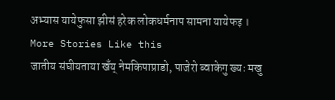अभ्यास यायेफुसा झीसं हरेक लोकधर्मनाप सामना यायेफइ ।
More Stories Like this
जातीय संघीयताया खँय् नेमकिपाप्राडो, पाजेरो ब्वाकेगु ख्यः मखु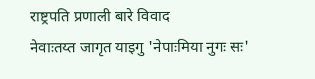राष्ट्रपति प्रणाली बारे विवाद
नेवाःतय्त जागृत याइगु 'नेपाःमिया नुगः सः'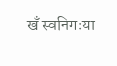खँ स्वनिगःया